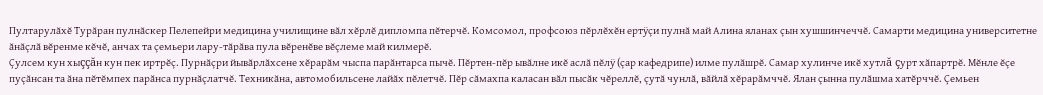Пултарулăхĕ Турăран пулнăскер Пелепейри медицина училищине вăл хĕрлĕ дипломпа пĕтерчĕ. Комсомол, профсоюз пĕрлĕхĕн ертÿçи пулнă май Алина яланах çын хушшинчеччĕ. Самарти медицина университетне ăнăçлă вĕренме кĕчĕ, анчах та çемьери лару-тăрăва пула вĕренĕве вĕçлеме май килмерĕ.
Çулсем кун хыççăн кун пек иртрĕç. Пурнăçри йывăрлăхсене хĕрарăм чыспа парăнтарса пычĕ. Пĕртен-пĕр ывăлне икĕ аслă пĕлÿ (çар кафедрипе) илме пулăшрĕ. Самар хулинче икĕ хутлă çурт хăпартрĕ. Мĕнле ĕçе пуçăнсан та ăна пĕтĕмпех парăнса пурнăçлатчĕ. Техникăна, автомобильсене лайăх пĕлетчĕ. Пĕр сăмахпа каласан вăл пысăк чĕреллĕ, çутă чунлă, вăйлă хĕрарăмччĕ. Ялан çынна пулăшма хатĕрччĕ. Çемьен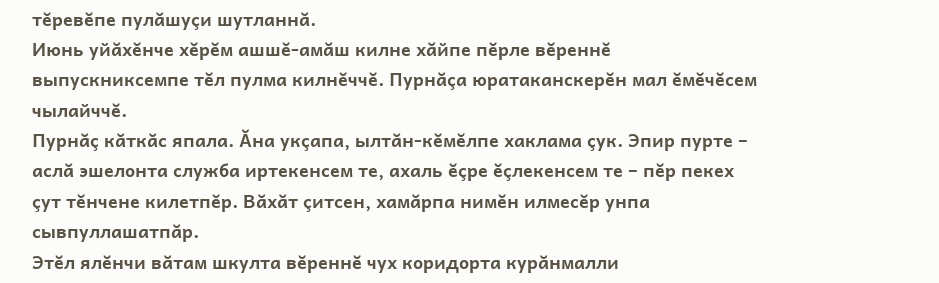тĕревĕпе пулăшуçи шутланнă.
Июнь уйăхĕнче хĕрĕм ашшĕ-амăш килне хăйпе пĕрле вĕреннĕ выпускниксемпе тĕл пулма килнĕччĕ. Пурнăçа юратаканскерĕн мал ĕмĕчĕсем чылайччĕ.
Пурнăç кăткăс япала. Ăна укçапа, ылтăн-кĕмĕлпе хаклама çук. Эпир пурте – аслă эшелонта служба иртекенсем те, ахаль ĕçре ĕçлекенсем те – пĕр пекех çут тĕнчене килетпĕр. Вăхăт çитсен, хамăрпа нимĕн илмесĕр унпа сывпуллашатпăр.
Этĕл ялĕнчи вăтам шкулта вĕреннĕ чух коридорта курăнмалли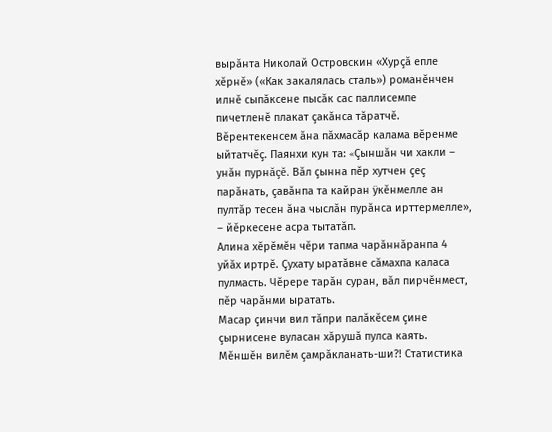вырăнта Николай Островскин «Хурçă епле хĕрнĕ» («Как закалялась сталь») романĕнчен илнĕ сыпăксене пысăк сас паллисемпе пичетленĕ плакат çакăнса тăратчĕ. Вĕрентекенсем ăна пăхмасăр калама вĕренме ыйтатчĕç. Паянхи кун та: «Çыншăн чи хакли – унăн пурнăçĕ. Вăл çынна пĕр хутчен çеç парăнать, çавăнпа та кайран ÿкĕнмелле ан пултăр тесен ăна чыслăн пурăнса ирттермелле», – йĕркесене асра тытатăп.
Алина хĕрĕмĕн чĕри тапма чарăннăранпа 4 уйăх иртрĕ. Çухату ыратăвне сăмахпа каласа пулмасть. Чĕрере тарăн суран, вăл пирчĕнмест, пĕр чарăнми ыратать.
Масар çинчи вил тăпри палăкĕсем çине çырнисене вуласан хăрушă пулса каять. Мĕншĕн вилĕм çамрăкланать-ши?! Статистика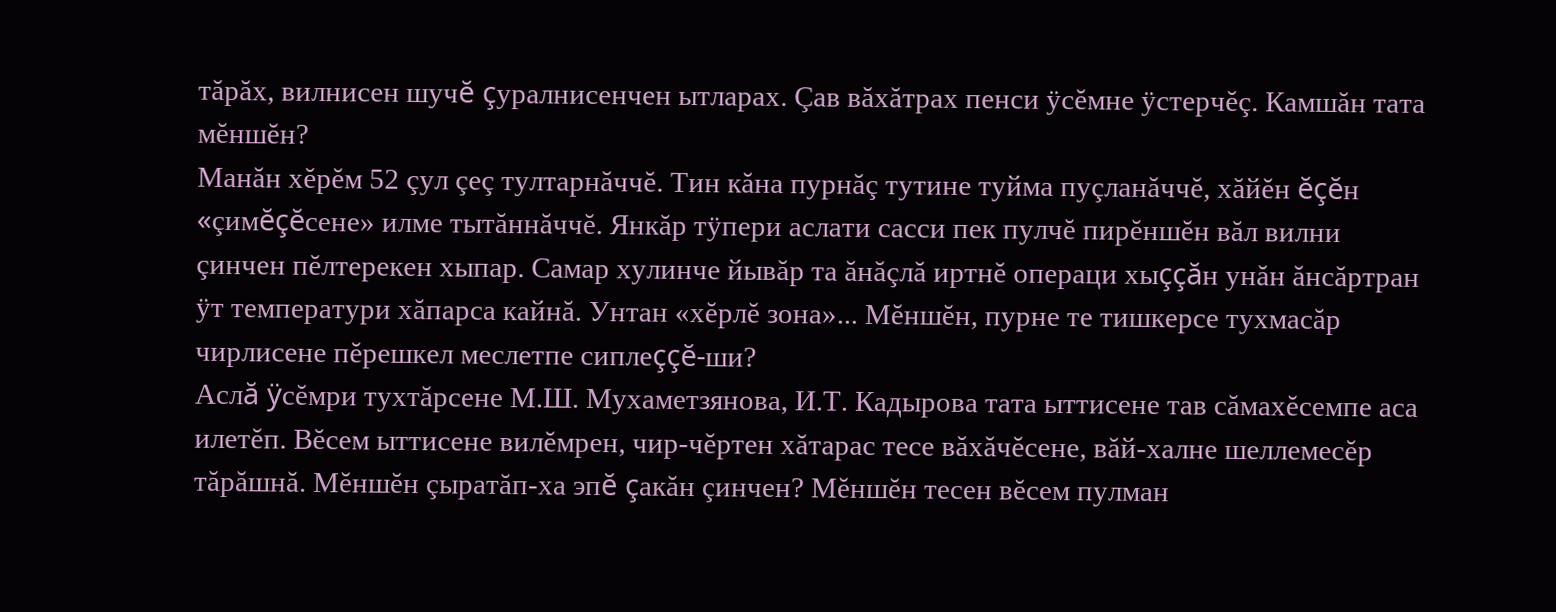тăрăх, вилнисен шучĕ çуралнисенчен ытларах. Çав вăхăтрах пенси ÿсĕмне ÿстерчĕç. Камшăн тата мĕншĕн?
Манăн хĕрĕм 52 çул çеç тултарнăччĕ. Тин кăна пурнăç тутине туйма пуçланăччĕ, хăйĕн ĕçĕн «çимĕçĕсене» илме тытăннăччĕ. Янкăр тÿпери аслати сасси пек пулчĕ пирĕншĕн вăл вилни çинчен пĕлтерекен хыпар. Самар хулинче йывăр та ăнăçлă иртнĕ операци хыççăн унăн ăнсăртран ÿт температури хăпарса кайнă. Унтан «хĕрлĕ зона»... Мĕншĕн, пурне те тишкерсе тухмасăр чирлисене пĕрешкел меслетпе сиплеççĕ-ши?
Аслă ÿсĕмри тухтăрсене М.Ш. Мухаметзянова, И.Т. Кадырова тата ыттисене тав сăмахĕсемпе аса илетĕп. Вĕсем ыттисене вилĕмрен, чир-чĕртен хăтарас тесе вăхăчĕсене, вăй-халне шеллемесĕр тăрăшнă. Мĕншĕн çыратăп-ха эпĕ çакăн çинчен? Мĕншĕн тесен вĕсем пулман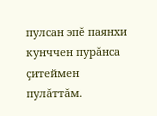пулсан эпĕ паянхи кунччен пурăнса çитеймен пулăттăм.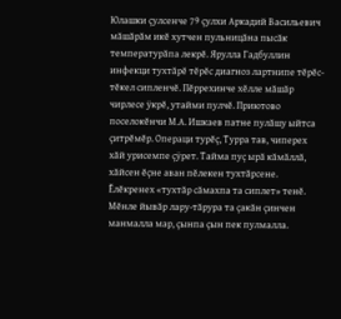Юлашки çулсенче 79 çулхи Аркадий Васильевич мăшăрăм икĕ хутчен пульницăна пысăк температурăпа лекрĕ. Ярулла Гадбуллин инфекци тухтăрĕ тĕрĕс диагноз лартнипе тĕрĕс-тĕкел сипленчĕ. Пĕррехинче хĕлле мăшăр чирлесе ÿкрĕ, утайми пулчĕ. Приютово поселокĕнчи М.А. Ишкаев патне пулăшу ыйтса çитрĕмĕр. Операци турĕç, Турра тав, чиперех хăй урисемпе çÿрет. Тайма пуç ырă кăмăллă, хăйсен ĕçне аван пĕлекен тухтăрсене. Ĕлĕкренех «тухтăр сăмахпа та сиплет» тенĕ. Мĕнле йывăр лару-тăрура та çакăн çинчен манмалла мар, çынпа çын пек пулмалла.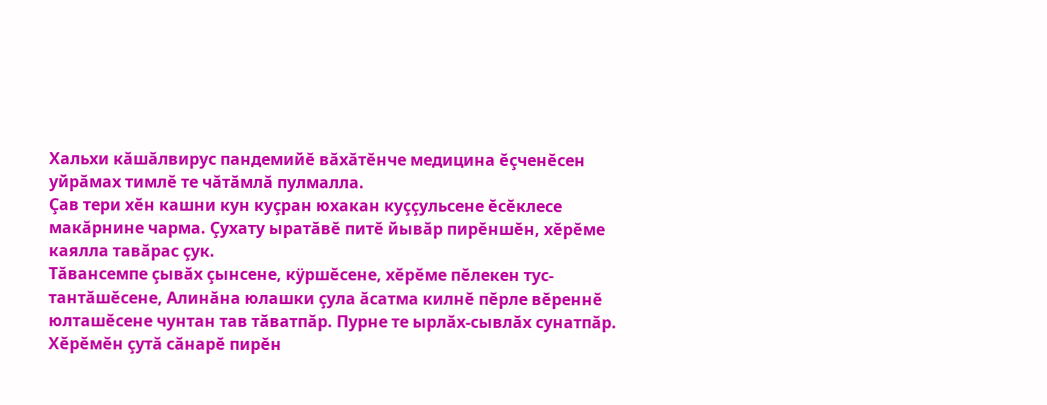Хальхи кăшăлвирус пандемийĕ вăхăтĕнче медицина ĕçченĕсен уйрăмах тимлĕ те чăтăмлă пулмалла.
Çав тери хĕн кашни кун куçран юхакан куççульсене ĕсĕклесе макăрнине чарма. Çухату ыратăвĕ питĕ йывăр пирĕншĕн, хĕрĕме каялла тавăрас çук.
Тăвансемпе çывăх çынсене, кÿршĕсене, хĕрĕме пĕлекен тус-тантăшĕсене, Алинăна юлашки çула ăсатма килнĕ пĕрле вĕреннĕ юлташĕсене чунтан тав тăватпăр. Пурне те ырлăх-сывлăх сунатпăр. Хĕрĕмĕн çутă сăнарĕ пирĕн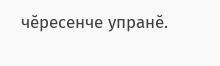чĕресенче упранĕ.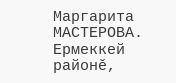Маргарита МАСТЕРОВА.
Ермеккей районĕ,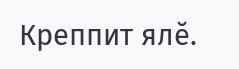Креппит ялĕ.